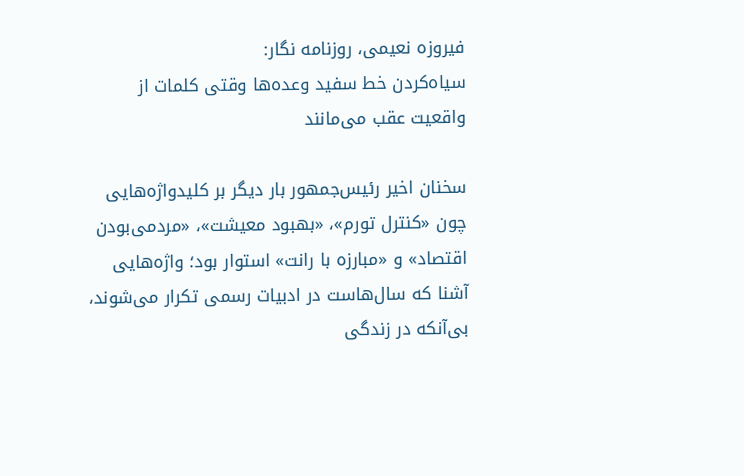فیروزه نعیمی، روزنامه نگار:
سیاه‌کردن خط سفید وعده‌ها وقتی کلمات از واقعیت عقب می‌مانند

سخنان اخیر رئیس‌جمهور بار دیگر بر کلیدواژه‌هایی چون «کنترل تورم»، «بهبود معیشت»، «مردمی‌بودن اقتصاد» و «مبارزه با رانت» استوار بود؛ واژه‌هایی آشنا که سال‌هاست در ادبیات رسمی تکرار می‌شوند، بی‌آنکه در زندگی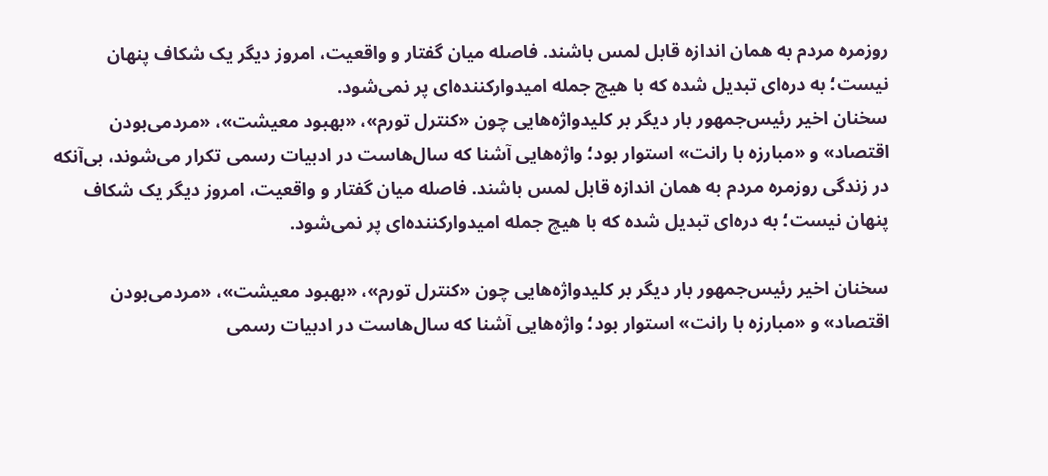روزمره مردم به همان اندازه قابل لمس باشند. فاصله میان گفتار و واقعیت، امروز دیگر یک شکاف پنهان نیست؛ به دره‌ای تبدیل شده که با هیچ جمله امیدوارکننده‌ای پر نمی‌شود.
سخنان اخیر رئیس‌جمهور بار دیگر بر کلیدواژه‌هایی چون «کنترل تورم»، «بهبود معیشت»، «مردمی‌بودن اقتصاد» و «مبارزه با رانت» استوار بود؛ واژه‌هایی آشنا که سال‌هاست در ادبیات رسمی تکرار می‌شوند، بی‌آنکه در زندگی روزمره مردم به همان اندازه قابل لمس باشند. فاصله میان گفتار و واقعیت، امروز دیگر یک شکاف پنهان نیست؛ به دره‌ای تبدیل شده که با هیچ جمله امیدوارکننده‌ای پر نمی‌شود.

سخنان اخیر رئیس‌جمهور بار دیگر بر کلیدواژه‌هایی چون «کنترل تورم»، «بهبود معیشت»، «مردمی‌بودن اقتصاد» و «مبارزه با رانت» استوار بود؛ واژه‌هایی آشنا که سال‌هاست در ادبیات رسمی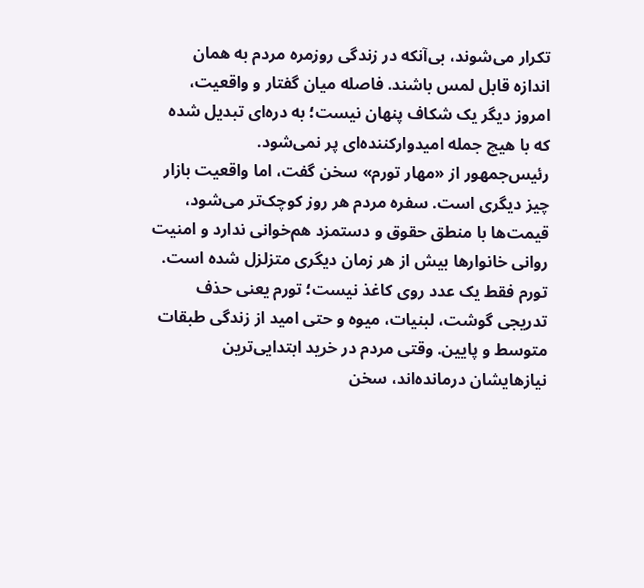تکرار می‌شوند، بی‌آنکه در زندگی روزمره مردم به همان اندازه قابل لمس باشند. فاصله میان گفتار و واقعیت، امروز دیگر یک شکاف پنهان نیست؛ به دره‌ای تبدیل شده که با هیچ جمله امیدوارکننده‌ای پر نمی‌شود.
رئیس‌جمهور از «مهار تورم» سخن گفت، اما واقعیت بازار چیز دیگری است. سفره مردم هر روز کوچک‌تر می‌شود، قیمت‌ها با منطق حقوق و دستمزد هم‌خوانی ندارد و امنیت روانی خانوارها بیش از هر زمان دیگری متزلزل شده است. تورم فقط یک عدد روی کاغذ نیست؛ تورم یعنی حذف تدریجی گوشت، لبنیات، میوه و حتی امید از زندگی طبقات متوسط و پایین. وقتی مردم در خرید ابتدایی‌ترین نیازهایشان درمانده‌اند، سخن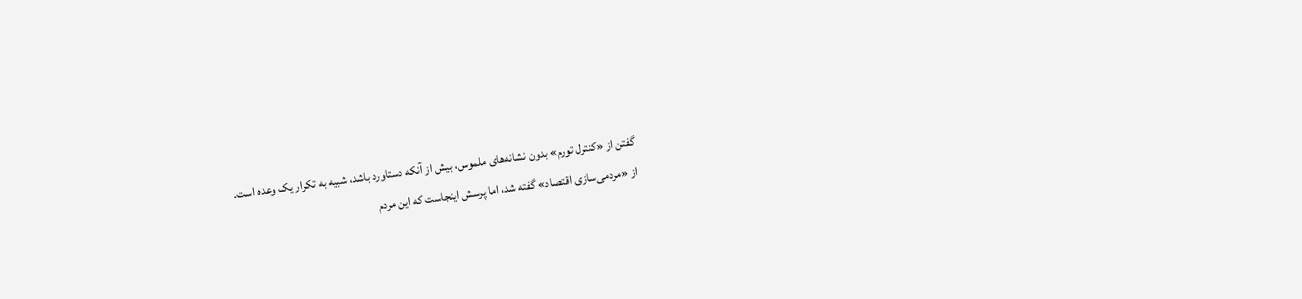گفتن از «کنترل تورم» بدون نشانه‌های ملموس، بیش از آنکه دستاورد باشد، شبیه به تکرار یک وعده است.
از «مردمی‌سازی اقتصاد» گفته شد، اما پرسش اینجاست که این مردم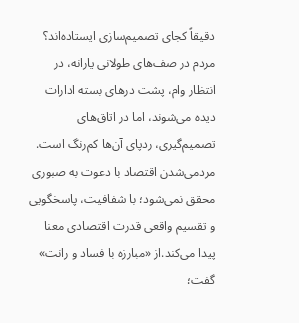دقیقاً کجای تصمیم‌سازی ایستاده‌اند؟ مردم در صف‌های طولانی یارانه، در انتظار وام، پشت درهای بسته ادارات دیده می‌شوند، اما در اتاق‌های تصمیم‌گیری، ردپای آن‌ها کم‌رنگ است. مردمی‌شدن اقتصاد با دعوت به صبوری محقق نمی‌شود؛ با شفافیت، پاسخگویی و تقسیم واقعی قدرت اقتصادی معنا پیدا می‌کند.از «مبارزه با فساد و رانت» گفت؛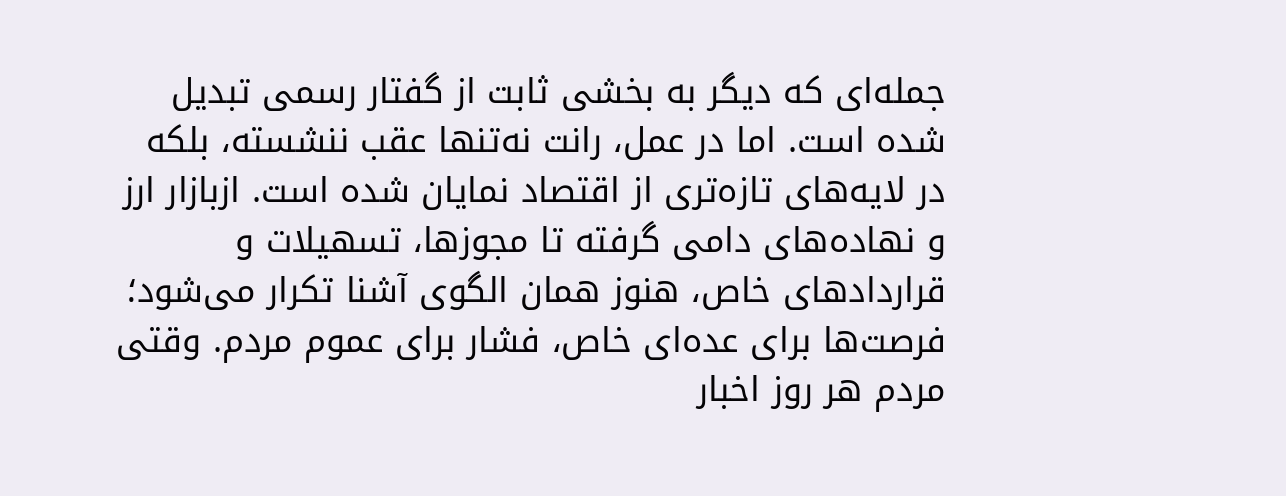جمله‌ای که دیگر به بخشی ثابت از گفتار رسمی تبدیل شده است. اما در عمل، رانت نه‌تنها عقب ننشسته، بلکه در لایه‌های تازه‌تری از اقتصاد نمایان شده است. ازبازار ارز و نهاده‌های دامی گرفته تا مجوزها، تسهیلات و قراردادهای خاص، هنوز همان الگوی آشنا تکرار می‌شود؛ فرصت‌ها برای عده‌ای خاص، فشار برای عموم مردم. وقتی مردم هر روز اخبار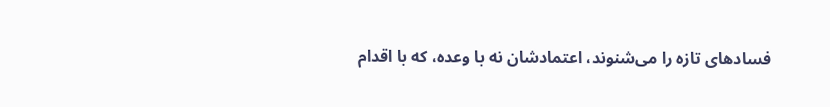فسادهای تازه را می‌شنوند، اعتمادشان نه با وعده، که با اقدام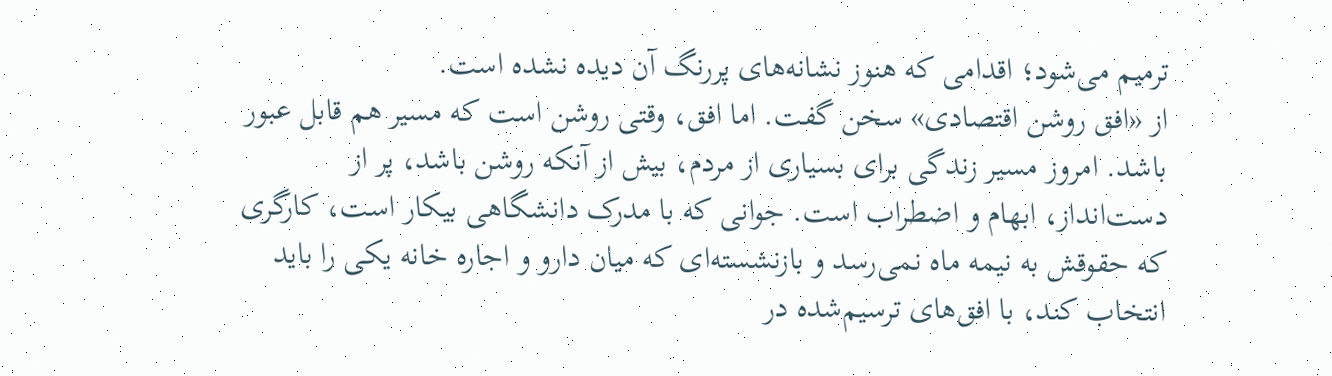ترمیم می‌شود؛ اقدامی که هنوز نشانه‌های پررنگ آن دیده نشده است.
از «افق روشن اقتصادی» سخن گفت. اما افق، وقتی روشن است که مسیر هم قابل عبور باشد. امروز مسیر زندگی برای بسیاری از مردم، بیش از آنکه روشن باشد، پر از دست‌انداز، ابهام و اضطراب است. جوانی که با مدرک دانشگاهی بیکار است، کارگری که حقوقش به نیمه ماه نمی‌رسد و بازنشسته‌ای که میان دارو و اجاره خانه یکی را باید انتخاب کند، با افق‌های ترسیم‌شده در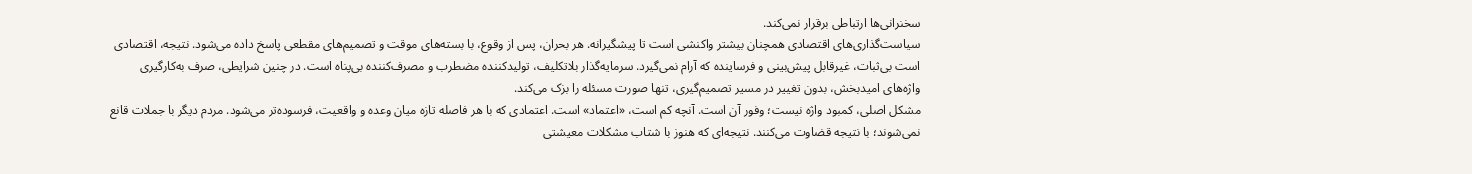سخنرانی‌ها ارتباطی برقرار نمی‌کند.
سیاست‌گذاری‌های اقتصادی همچنان بیشتر واکنشی است تا پیشگیرانه. هر بحران، پس از وقوع، با بسته‌های موقت و تصمیم‌های مقطعی پاسخ داده می‌شود. نتیجه، اقتصادی است بی‌ثبات، غیرقابل پیش‌بینی و فرساینده که آرام نمی‌گیرد. سرمایه‌گذار بلاتکلیف، تولیدکننده مضطرب و مصرف‌کننده بی‌پناه است. در چنین شرایطی، صرف به‌کارگیری واژه‌های امیدبخش، بدون تغییر در مسیر تصمیم‌گیری، تنها صورت مسئله را بزک می‌کند.
مشکل اصلی، کمبود واژه نیست؛ وفور آن است. آنچه کم است، «اعتماد» است. اعتمادی که با هر فاصله تازه میان وعده و واقعیت، فرسوده‌تر می‌شود. مردم دیگر با جملات قانع نمی‌شوند؛ با نتیجه قضاوت می‌کنند. نتیجه‌ای که هنوز با شتاب مشکلات معیشتی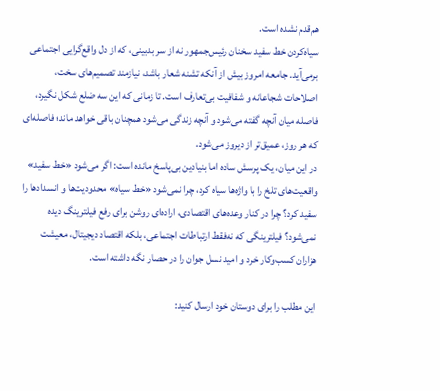هم‌قدم نشده است.
سیاه‌کردن خط سفید سخنان رئیس‌جمهور نه از سر بدبینی، که از دل واقع‌گرایی اجتماعی برمی‌آید. جامعه امروز بیش از آنکه تشنه شعار باشد، نیازمند تصمیم‌های سخت، اصلاحات شجاعانه و شفافیت بی‌تعارف است. تا زمانی که این سه ضلع شکل نگیرد، فاصله میان آنچه گفته می‌شود و آنچه زندگی می‌شود همچنان باقی خواهد ماند؛ فاصله‌ای که هر روز، عمیق‌تر از دیروز می‌شود.
در این میان، یک پرسش ساده اما بنیادین بی‌پاسخ مانده است: اگر می‌شود «خط سفید» واقعیت‌های تلخ را با واژه‌ها سیاه کرد، چرا نمی‌شود «خط سیاه» محدودیت‌ها و انسدادها را سفید کرد؟ چرا در کنار وعده‌های اقتصادی، اراده‌ای روشن برای رفع فیلترینگ دیده نمی‌شود؟ فیلترینگی که نه‌فقط ارتباطات اجتماعی، بلکه اقتصاد دیجیتال، معیشت هزاران کسب‌وکار خرد و امید نسل جوان را در حصار نگه داشته است.

این مطلب را برای دوستان خود ارسال کنید: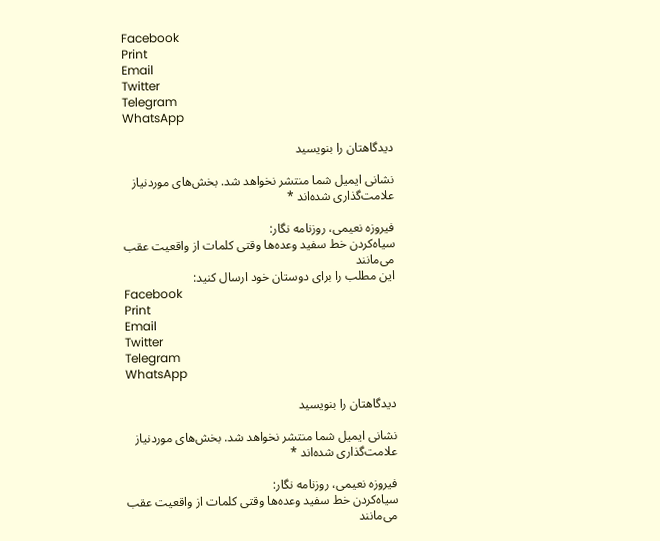Facebook
Print
Email
Twitter
Telegram
WhatsApp

دیدگاهتان را بنویسید

نشانی ایمیل شما منتشر نخواهد شد. بخش‌های موردنیاز علامت‌گذاری شده‌اند *

فیروزه نعیمی، روزنامه نگار:
سیاه‌کردن خط سفید وعده‌ها وقتی کلمات از واقعیت عقب می‌مانند
این مطلب را برای دوستان خود ارسال کنید:
Facebook
Print
Email
Twitter
Telegram
WhatsApp

دیدگاهتان را بنویسید

نشانی ایمیل شما منتشر نخواهد شد. بخش‌های موردنیاز علامت‌گذاری شده‌اند *

فیروزه نعیمی، روزنامه نگار:
سیاه‌کردن خط سفید وعده‌ها وقتی کلمات از واقعیت عقب می‌مانند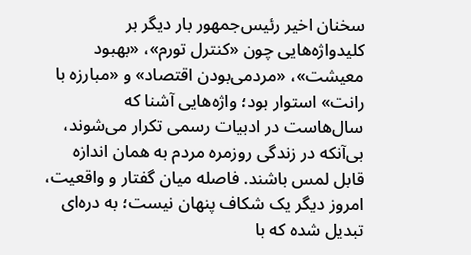سخنان اخیر رئیس‌جمهور بار دیگر بر کلیدواژه‌هایی چون «کنترل تورم»، «بهبود معیشت»، «مردمی‌بودن اقتصاد» و «مبارزه با رانت» استوار بود؛ واژه‌هایی آشنا که سال‌هاست در ادبیات رسمی تکرار می‌شوند، بی‌آنکه در زندگی روزمره مردم به همان اندازه قابل لمس باشند. فاصله میان گفتار و واقعیت، امروز دیگر یک شکاف پنهان نیست؛ به دره‌ای تبدیل شده که با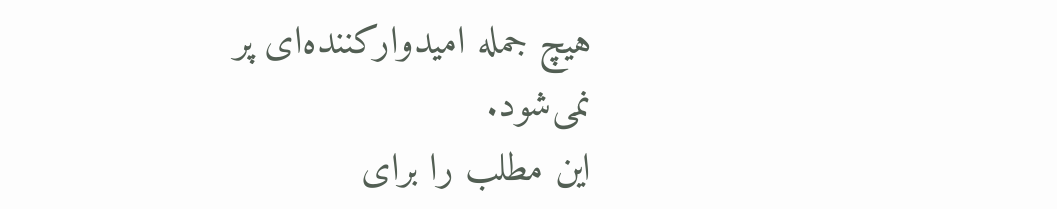هیچ جمله امیدوارکننده‌ای پر نمی‌شود.
این مطلب را برای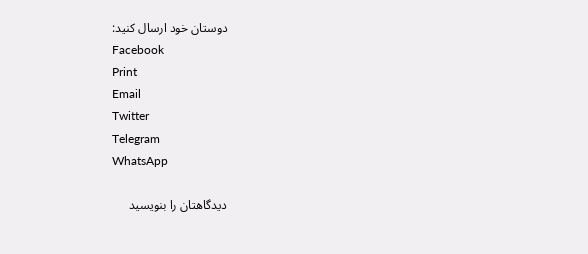دوستان خود ارسال کنید:
Facebook
Print
Email
Twitter
Telegram
WhatsApp

دیدگاهتان را بنویسید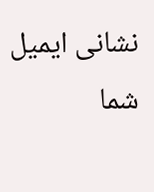نشانی ایمیل شما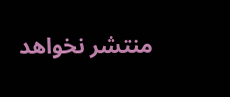منتشر نخواهد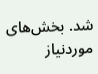شد. بخش‌های موردنیاز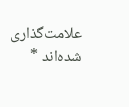علامت‌گذاری شده‌اند *